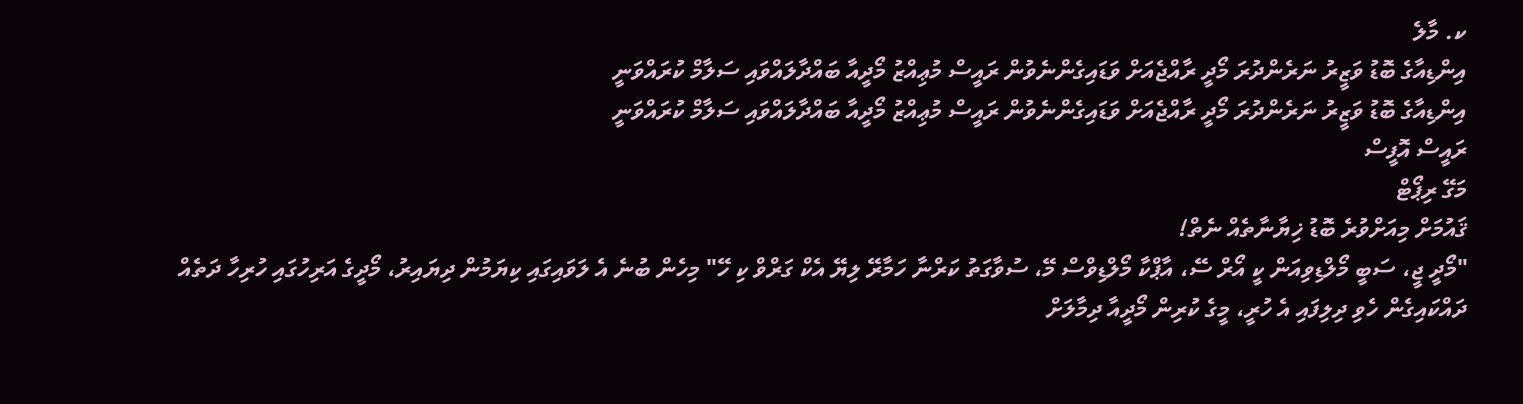ކ. މާލެ
އިންޑިއާގެ ބޮޑު ވަޒީރު ނަރެންދުރަ މޯދީ ރާއްޖެއަށް ވަޑައިގެންނެވުން ރައީސް މުޢިއްޒު މޯދީއާ ބައްދާލައްވައި ސަލާމް ކުރައްވަނީ
އިންޑިއާގެ ބޮޑު ވަޒީރު ނަރެންދުރަ މޯދީ ރާއްޖެއަށް ވަޑައިގެންނެވުން ރައީސް މުޢިއްޒު މޯދީއާ ބައްދާލައްވައި ސަލާމް ކުރައްވަނީ
ރައީސް އޮފީސް
މަގޭ ރިޕޯޓް
ޤައުމަށް މިއަށްވުރެ ބޮޑު ޚިޔާނާތެއް ނެތް!
"މޯދީ ޖީ، ސަބީ މޯލްޑިވިއަން ކީ އޯރް ސޭ، އާޕްކާ މޯލްޑިވްސް މޭ، ސުވާގަތު ކަރްނާ ހަމާރޭ ލިޔޭ އެކް ގަރްވް ކި ހޭ" މިހެން ބުނެ އެ ލަވައިގައި ކިޔަމުން ދިޔައިރު، މޯދީގެ އަރިހުގައި ހުރިހާ ދަތެއް ދައްކައިގެން ހެވި ދިލިފައި އެ ހުރީ، މީގެ ކުރިން މޯދީއާ ދިމާލަށް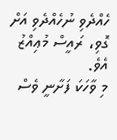ހެއްދެވި ނުހެއްދެވި އަށް ގޮވި، ރައީސް މުޢިއްޒު އެވެ.
މި ވާހަކަ ފަށާނީ ވެސް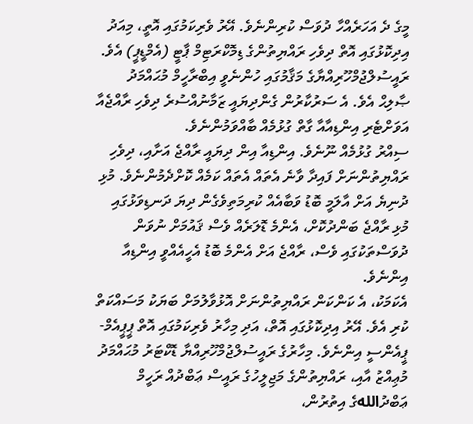މީގެ ދެ އަހަރެއްހާ ދުވަސް ކުރިންނެވެ. އޭރު ވެރިކަމުގައި އޮތީ، މިއަދު އިދިކޮޅުގައި އޮތް ދިވެހި ރައްޔިތުންގެ ޑިމޮކްރަޓިމް ޕާޓީ (އެމްޑީޕީ) އެވެ. ރައީސުލްޖުމްހޫރިއްޔާގެ މަޤާމުގައި ހުންނެވީ އިބްރާހީމް މުޙައްމަދު ޞާލިޙް އެވެ. އެ ސަރުކާރުން ގެންދިޔައީ ޒަމާނުއްސުރެ ދިވެހި ރާއްޖެއާ އަވަށްޓެރި އިންޑިއާއާ ގާތް ގުޅުމެއް ބާއްވަމުންނެވެ.
ސިއްރު ގުޅުމެއް ނޫނެވެ. އިންޑިއާ އިން ދިޔައީ ރާއްޖެ އަށާއި، ދިވެހި ރައްޔިތުންނަށް ފައިދާ ވާނެ އެތައް އެތައް ކަމެއް ކޮށްދެމުންނެވެ. މުޅި ދުނިޔެ އަށް އާލަމީ ބޮޑު ވަބާއެއް ކުރިމަތިވެގެން ދިޔަ ދަނޑިވަޅުގައި މުޅި ރާއްޖެ ބަންދުކޮށް، އެންމެ ޑޮލަރެއް ވެސް ޤައުމަށް ނުވަން ދުވަސްތަކުގައި ވެސް، ރާއްޖެ އަށް އެންމެ ބޮޑު އެހީއެއްވީ އިންޑިއާ އިންނެވެ.
އެކަމަކު، އެ ކަންކަން ރައްޔިތުންނަށް އޮޅުވާލުމަށް ބަޔަކު މަސައްކަތް ކުރި އެވެ. އޭރު އިދިކޮޅުގައި އޮތް، އަދި މިހާރު ވެރިކަމުގައި އޮތް ޕީޕީއެމް-ޕީއެންސީ އިންނެވެ. މިހާރުގެ ރައީސުލްޖުމްހޫރިއްޔާ ޑޮކްޓަރު މުޙައްމަދު މުޢިއްޒު އާއި، ރައްޔިތުންގެ މަޖިލީހުގެ ރައީސް ޢަބްދުއް ރަހީމް ޢަބްދުاللهގެ އިތުރުން،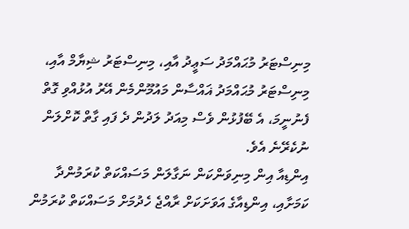މިނިސްޓަރު މުޙައްމަދު ސަޢީދު އާއި، މިނިސްޓަރު ޝިޔާމް އާއި، މިނިސްޓަރު މުޙައްމަދު ޣައްސާން މައުމޫންމެން އޭރު އުޅުއްވި ގޮތް ފެނުނީމަ، އެ ބޭފުޅުން ވެސް މިއަދު ލަދުން ދެ ފައި ގާތް ކޮށްލަން ނުކެރޭނެ އެވެ.
އިންޑިއާ އިން މިނިވަންކަން ނަގާލަން މަސައްކަތް ކުރަމުންދާ ކަމަށާއި، އިންޑިއާގެ އަވަށަކަށް ރާއްޖެ ހެދުމަށް މަސައްކަތް ކުރަމުން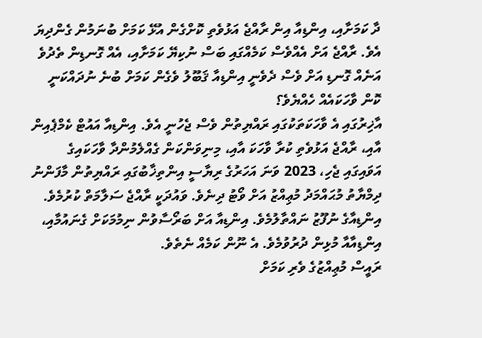ދާ ކަމަށާއި، އިންޑިއާ އިން ރާއްޖެ އަޅުވެތި ކޮށްގެން އުޅޭ ކަމަށް ބުނަމުން ގެންދިޔަ އެވެ. ރާއްޖެ އަށް އެއްވެސް ކަމެއްގައި ބަސް ނުކިޔޭ ކަމަށާއި، އެއް ގޮނޑިން ތެދުވެ އަނެއް ގޮނޑި އަށް ވެސް ދެވެނީ އިންޑިއާ ޤަބޫލު ވެގެން ކަމަށް ބުނެ ނުދައްކަނީ ކޮން ވާހަކައެއް ހެއްޔެވެ؟
އާޚިރުގައި އެ ވާހަކަތަކުގައި ރައްޔިތުން ވެސް ޖެހުނީ އެވެ. އިންޑިއާ އައުޓް ކެމްޕެއިން އާއި، ރާއްޖެ އަޅުވެތި ކުރާ ވާހަކަ އާއި، މިނިވަންކަން ގެއްލެމުންދާ ވާހަކައިގެ އަވައިގައި ޖެހި، 2023 ވަނަ އަހަރުގެ ރިޔާސީ އިންތިޚާބުގައި ރައްޔިތުން މާފަންނު ދިމްޔާތު މުޙައްމަދު މުޢިއްޒު އަށް ވޯޓު ދިނެވެ. ވައުދަކީ ރާއްޖެ ސަލާމަތް ކުރުމެވެ. އިންޑިއާގެ ނުފޫޒު ނައްތާލުމެވެ. އިންޑިއާ އަށް ބަރޯސާވުން ނިމުމަކަށް ގެނައުމާއި، އިންޑިއާއާ މުޅިން ދުރުވުމެވެ. އެ ނޫން ކަމެއް ނެތެވެ.
ރައީސް މުޢިއްޒުގެ ވެރި ކަމަށް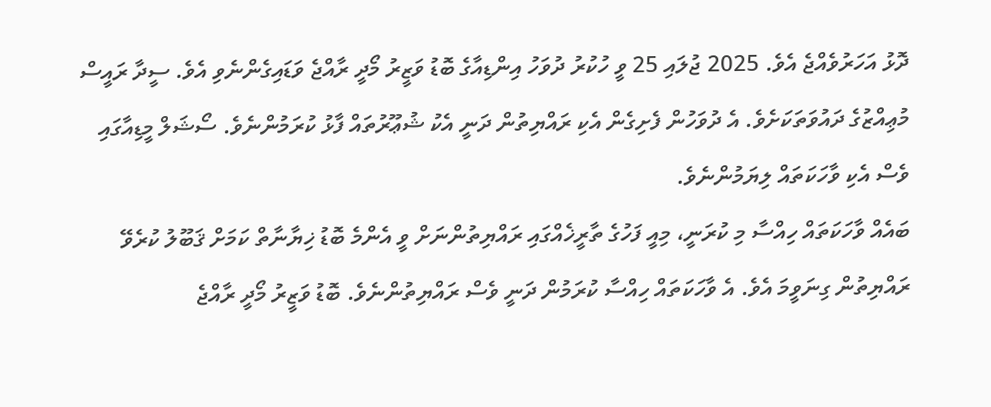ދޮޅު އަހަރުވެއްޖެ އެވެ. 2025 ޖުލައި 25 ވީ ހުކުރު ދުވަހު އިންޑިއާގެ ބޮޑު ވަޒީރު މޯދީ ރާއްޖެ ވަޑައިގެންނެވި އެވެ. ސީދާ ރައީސް މުޢިއްޒުގެ ދައުވަތަކަށެވެ. އެ ދުވަހުން ފެށިގެން އެކި ރައްޔިތުން ދަނީ އެކު ޝުޢޫރުތައް ފާޅު ކުރަމުންނެވެ. ސޯޝަލް މީޑިއާގައި ވެސް އެކި ވާހަކަތައް ލިޔަމުންނެވެ.
ބައެއް ވާހަކަތައް ހިއްސާ މި ކުރަނީ، މިއީ ފަހުގެ ތާރީޚެއްގައި ރައްޔިތުންނަށް ވީ އެންމެ ބޮޑު ޚިޔާނާތް ކަމަށް ޤަބޫލު ކުރެވޭ ރައްޔިތުން ގިނަވީމަ އެވެ. އެ ވާހަކަތައް ހިއްސާ ކުރަމުން ދަނީ ވެސް ރައްޔިތުންނެވެ. ބޮޑު ވަޒީރު މޯދީ ރާއްޖެ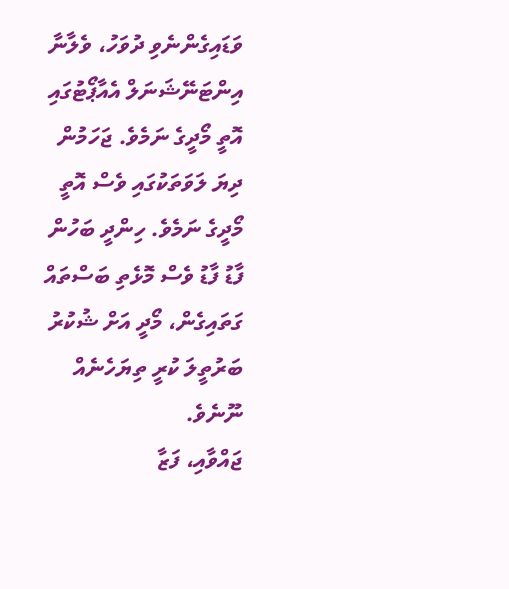ވަޑައިގެންނެވި ދުވަހު، ވެލާނާ އިންޓަނޭޝަނަލް އެއާޕޯޓުގައި އޮތީ މޯދީގެ ނަމެވެ. ޖަހަމުން ދިޔަ ލަވަތަކުގައި ވެސް އޮތީ މޯދީގެ ނަމެވެ. ހިންދީ ބަހުން ފާޑު ފާޑު ވެސް މޮޅެތި ބަސްތައް ގަތައިގެން، މޯދީ އަށް ޝުކުރު ބަރުތީލަ ކުރީ ތިޔަހެނެއް ނޫނެވެ.
ޖައްވާއި، ފަޒާ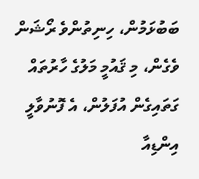ބަބުޅަމުން، ހިނިތުންވެ ރޯޝަން ވެގެން، މި ޤައުމީ މަލުގެ ހާރުތައް ގަތައިގެން އުފަލުން، އެ ފޮނުވާލީ އިންޑިއާ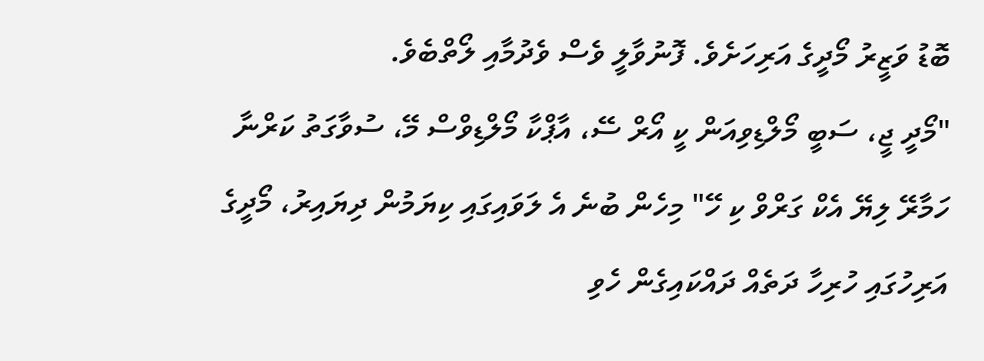ބޮޑު ވަޒީރު މޯދީގެ އަރިހަށެވެ. ފޮނުވާލީ ވެސް ވެދުމާއި ލޯތްބެވެ.
"މޯދީ ޖީ، ސަބީ މޯލްޑިވިއަން ކީ އޯރް ސޭ، އާޕްކާ މޯލްޑިވްސް މޭ، ސުވާގަތު ކަރްނާ ހަމާރޭ ލިޔޭ އެކް ގަރްވް ކި ހޭ" މިހެން ބުނެ އެ ލަވައިގައި ކިޔަމުން ދިޔައިރު، މޯދީގެ އަރިހުގައި ހުރިހާ ދަތެއް ދައްކައިގެން ހެވި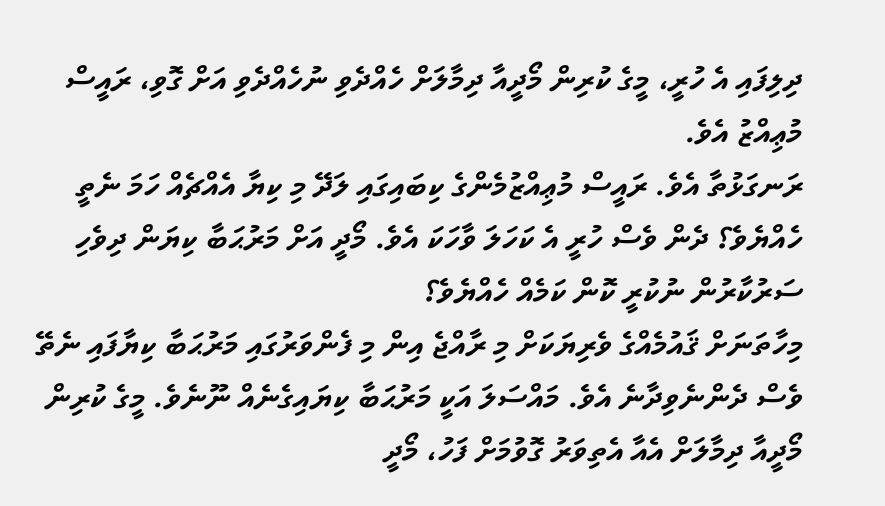ދިލިފައި އެ ހުރީ، މީގެ ކުރިން މޯދީއާ ދިމާލަށް ހެއްދެވި ނުހެއްދެވި އަށް ގޮވި، ރައީސް މުޢިއްޒު އެވެ.
ރަނގަޅުތާ އެވެ. ރައީސް މުޢިއްޒުމެންގެ ކިބައިގައި ލަދޭ މި ކިޔާ އެއްޗެއް ހަމަ ނެތީ ހެއްޔެވެ؟ ދެން ވެސް ހުރީ އެ ކަހަލަ ވާހަކަ އެވެ. މޯދީ އަށް މަރުޙަބާ ކިޔަން ދިވެހި ސަރުކާރުން ނުކުރީ ކޮން ކަމެއް ހެއްޔެވެ؟
މިހާތަނަށް ޤައުމެއްގެ ވެރިޔަކަށް މި ރާއްޖެ އިން މި ފެންވަރުގައި މަރުޙަބާ ކިޔާފައި ނެތޭ ވެސް ދެންނެވިދާނެ އެވެ. މައްސަލަ އަކީ މަރުޙަބާ ކިޔައިގެނެއް ނޫނެވެ. މީގެ ކުރިން މޯދީއާ ދިމާލަށް އެއާ އެތިވަރު ގޮވުމަށް ފަހު، މޯދީ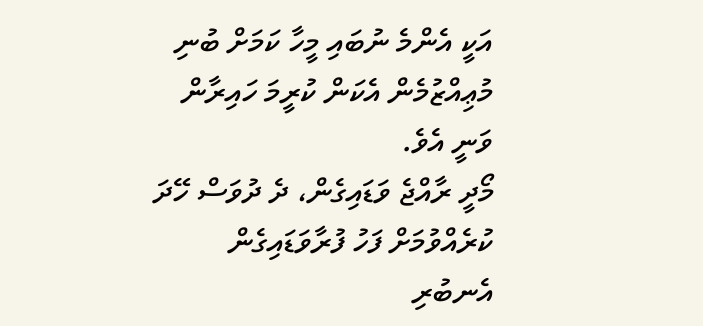އަކީ އެންމެ ނުބައި މީހާ ކަމަށް ބުނި މުޢިއްޒުމެން އެކަން ކުރީމަ ހައިރާން ވަނީ އެވެ.
މޯދީ ރާއްޖެ ވަޑައިގެން، ދެ ދުވަސް ހޭދަ ކުރެއްވުމަށް ފަހު ފުރާވަޑައިގެން އެނބުރި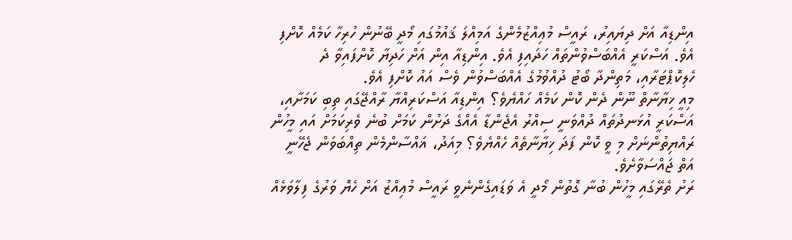އިންޑިއާ އަށް ދިޔައިރު، ރައީސް މުޢިއްޒުމެންގެ އަމިއްލަ ޤައުމުގައި މޯދީ ބޭނުން ހުރިހާ ކަމެއް ކޮށްފި އެވެ. އަސްކަރީ އެއްބަސްވުންތައް ހަދައިފި އެވެ. އިންޑިއާ އިން އަށް ހަދިޔާ ކޮށްފައިވާ ދެ ހެލިކޮޕްޓަރާއި، މަތިންދާ ބޯޓު ދުއްވުމުގެ އެއްބަސްވުން ވެސް އައު ކޮށްފި އެވެ.
މިއީ ޚިޔާނާތް ނޫން ދެން ކޮން ކަމެއް ހައްޔެވެ؟ އިންޑިއާ އަސްކަރިއްޔާ ރާއްޖޭގައި ތިބި ކަމަށާއި، އަސްކަރީ އުޅަނދުތައް ދުއްވަނީ ސިއްރު އެޖެންޑާ އެއްގެ ދަށުން ކަމަށް ބުނެ ވެރިކަމަށް އައި މީހުން ރައްޔިތުންނަށް މި ވީ ކޮން ފަދަ ޚިޔާނާތެއް ހެއްޔެވެ؟ މިއަދު، ޣައްސާންމެން ތިއްބަވަން ޖެހޭނީ އަތް ޖައްސަވާށެވެ.
ރަށު ތެރޭގައި މީހުން ބުނާ ގޮތުން މޯދީ އެ ވަޑައިގެންނެވީ ރައީސް މުޢިއްޒު އަށް ހެޔޮ ވަރުގެ ފިލާވަޅެއް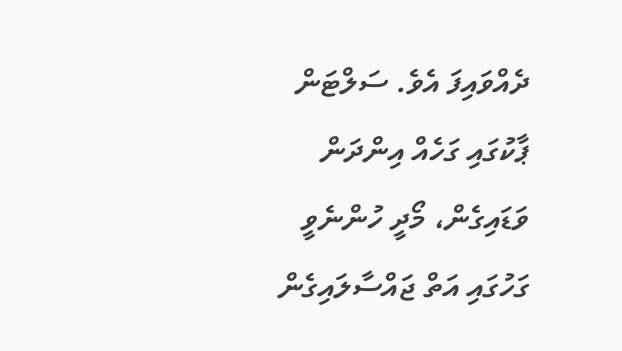ދެއްވައިފަ އެވެ. ސަލްޓަން ޕާކުގައި ގަހެއް އިންދަން ވަޑައިގެން، މޯދީ ހުންނެވީ ގަހުގައި އަތް ޖައްސާލައިގެން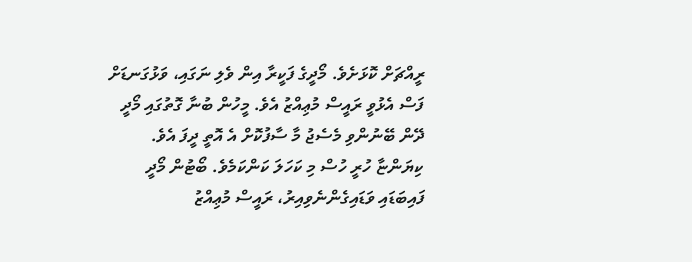ރީއްޗަށް ކޮޅަށެވެ. މޯދީގެ ފަކީރާ އިން ވެލި ނަގައި، ވަޅުގަނޑަށް ފަސް އެޅުވީ ރައީސް މުޢިއްޒު އެވެ. މީހުން ބުނާ ގޮތުގައި މޯދީ ދޭން ބޭނުންވި މެސެޖު މާ ސާފުކޮށް އެ އޮތީ ދީފަ އެވެ.
ކިޔަންޏާ ހުރީ ހުސް މި ކަހަލަ ކަންކަމެވެ. ބޯޓުން މޯދީ ފައިބަޑައި ވަޑައިގެންނެވިއިރު، ރައީސް މުޢިއްޒު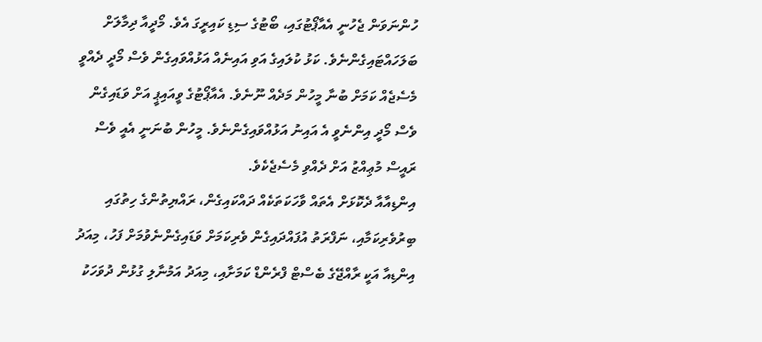ހުންނަވަން ޖެހުނީ އެއާޕޯޓުގައި، ބޯޓުގެ ސިޑި ކައިރީގަ އެވެ. މޯދީއާ ދިމާލަށް ބަލަހައްޓައިގެންނެވެ. ކަޅު ކުލައިގެ އަވި އައިނެއް އަޅުއްވައިގެން ވެސް މޯދީ ދެއްވީ މެސެޖެއް ކަމަށް ބުނާ މީހުން މަދެއް ނޫނެވެ. އެއާޕޯޓުގެ ވީއައިޕީ އަށް ވަޑައިގެން ވެސް މޯދީ އިންނެވީ އެ އައިނު އަޅުއްވައިގެންނެވެ. މީހުން ބުނަނީ އެއީ ވެސް ރައީސް މުޢިއްޒު އަށް ދެއްވި މެސެޖެކެވެ.
އިންޑިއާއާ ދެކޮޅަށް އެތައް ވާހަކަތަކެއް ދައްކައިގެން، ރައްޔިތުންގެ ހިތުގައި ބިރުވެރިކަމާއި، ނަފްރަތު އުފައްދައިގެން ވެރިކަމަށް ވަޑައިގެންނެވުމަށް ފަހު، މިއަދު އިންޑިއާ އަކީ ރާއްޖޭގެ ބެސްޓް ފްރެންޑް ކަމަށާއި، މިއަދު އަމުނާލި ގުޅުން ދުވަހަކު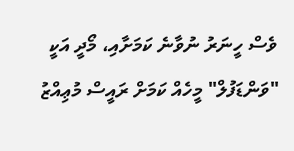ވެސް ހީނަރު ނުވާނެ ކަމަށާއި، މޯދީ އަކީ "ވަންޑަފުލް" މީހެއް ކަމަށް ރައީސް މުޢިއްޒު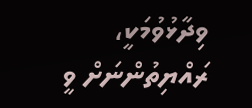ވިދާޅުވުމަކީ، ރައްޔިތުންނަށް ވީ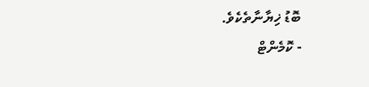ބޮޑު ޚިޔާނާތެކެވެ.
- ކޮމެންޓް